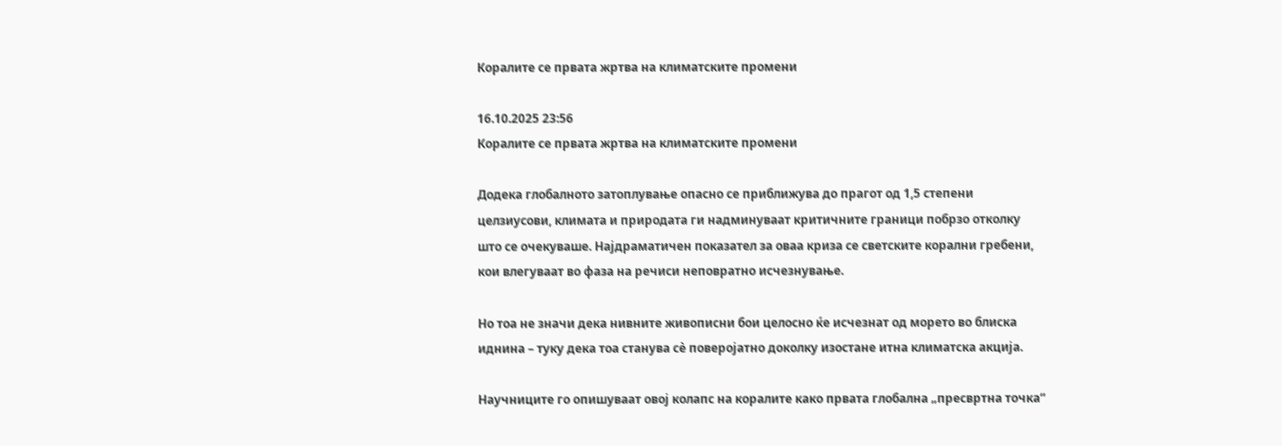Коралите се првата жртва на климатските промени

16.10.2025 23:56
Коралите се првата жртва на климатските промени

Додека глобалното затоплување опасно се приближува до прагот од 1,5 степени целзиусови, климата и природата ги надминуваат критичните граници побрзо отколку што се очекуваше. Најдраматичен показател за оваа криза се светските корални гребени, кои влегуваат во фаза на речиси неповратно исчезнување.

Но тоа не значи дека нивните живописни бои целосно ќе исчезнат од морето во блиска иднина – туку дека тоа станува сè поверојатно доколку изостане итна климатска акција.

Научниците го опишуваат овој колапс на коралите како првата глобална „пресвртна точка“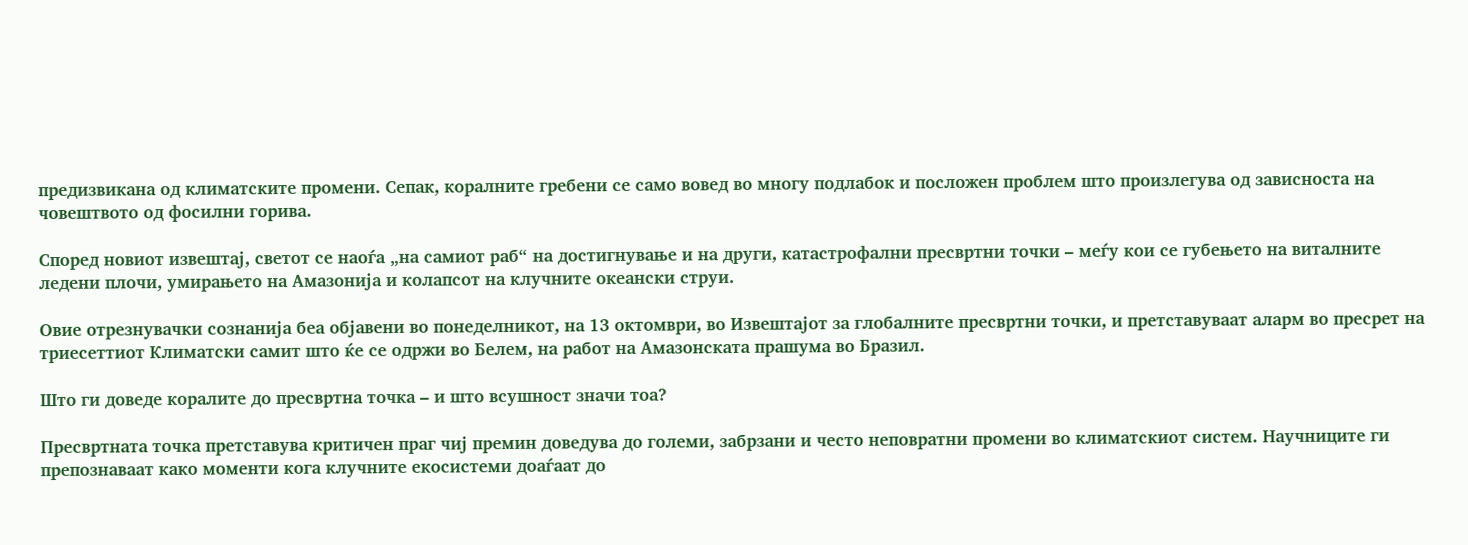предизвикана од климатските промени. Сепак, коралните гребени се само вовед во многу подлабок и посложен проблем што произлегува од зависноста на човештвото од фосилни горива.

Според новиот извештај, светот се наоѓа „на самиот раб“ на достигнување и на други, катастрофални пресвртни точки – меѓу кои се губењето на виталните ледени плочи, умирањето на Амазонија и колапсот на клучните океански струи.

Овие отрезнувачки сознанија беа објавени во понеделникот, на 13 октомври, во Извештајот за глобалните пресвртни точки, и претставуваат аларм во пресрет на триесеттиот Климатски самит што ќе се одржи во Белем, на работ на Амазонската прашума во Бразил.

Што ги доведе коралите до пресвртна точка – и што всушност значи тоа?

Пресвртната точка претставува критичен праг чиј премин доведува до големи, забрзани и често неповратни промени во климатскиот систем. Научниците ги препознаваат како моменти кога клучните екосистеми доаѓаат до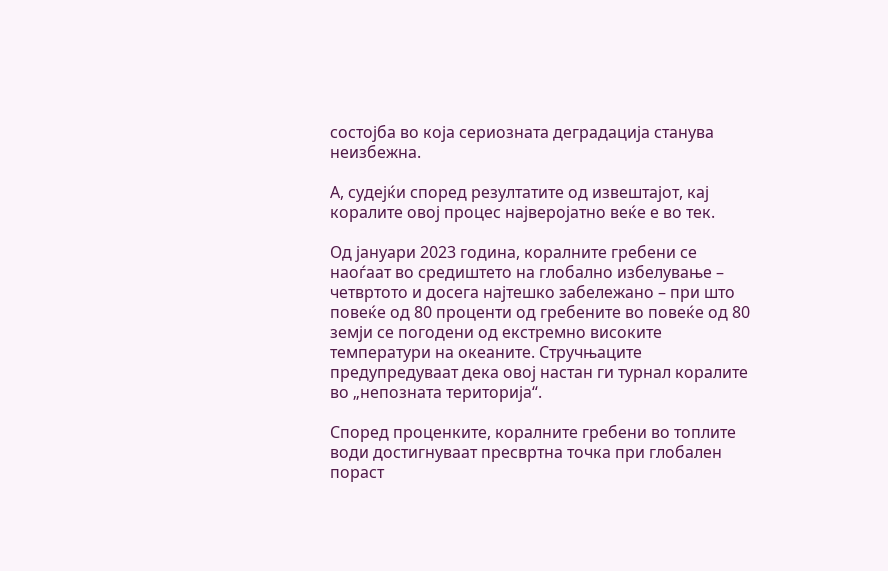состојба во која сериозната деградација станува неизбежна.

А, судејќи според резултатите од извештајот, кај коралите овој процес најверојатно веќе е во тек.

Од јануари 2023 година, коралните гребени се наоѓаат во средиштето на глобално избелување – четвртото и досега најтешко забележано – при што повеќе од 80 проценти од гребените во повеќе од 80 земји се погодени од екстремно високите температури на океаните. Стручњаците предупредуваат дека овој настан ги турнал коралите во „непозната територија“.

Според проценките, коралните гребени во топлите води достигнуваат пресвртна точка при глобален пораст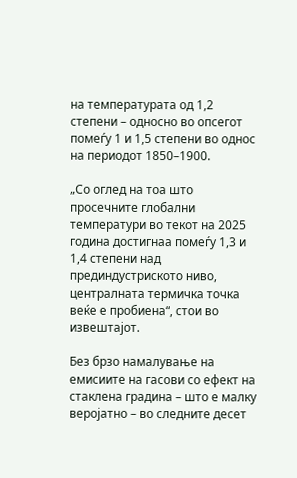на температурата од 1,2 степени – односно во опсегот помеѓу 1 и 1,5 степени во однос на периодот 1850–1900.

„Со оглед на тоа што просечните глобални температури во текот на 2025 година достигнаа помеѓу 1,3 и 1,4 степени над прединдустриското ниво, централната термичка точка веќе е пробиена“, стои во извештајот.

Без брзо намалување на емисиите на гасови со ефект на стаклена градина – што е малку веројатно – во следните десет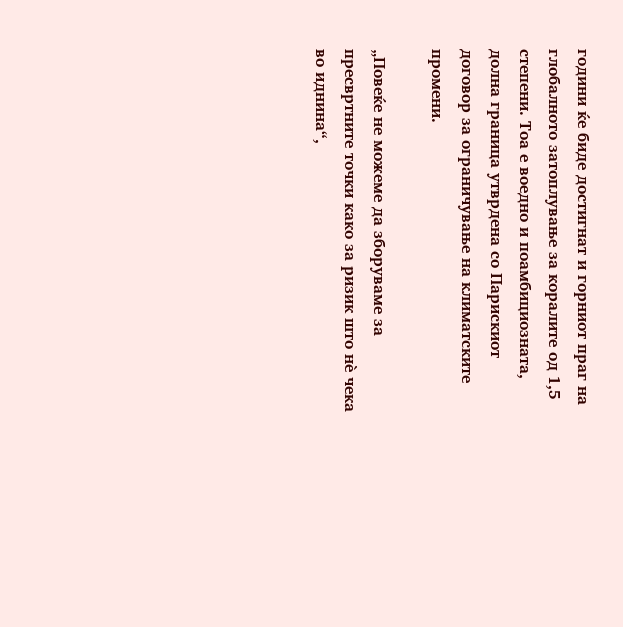години ќе биде достигнат и горниот праг на глобалното затоплување за коралите од 1,5 степени. Тоа е воедно и поамбициозната, долна граница утврдена со Парискиот договор за ограничување на климатските промени.

„Повеќе не можеме да зборуваме за пресвртните точки како за ризик што нè чека во иднина“,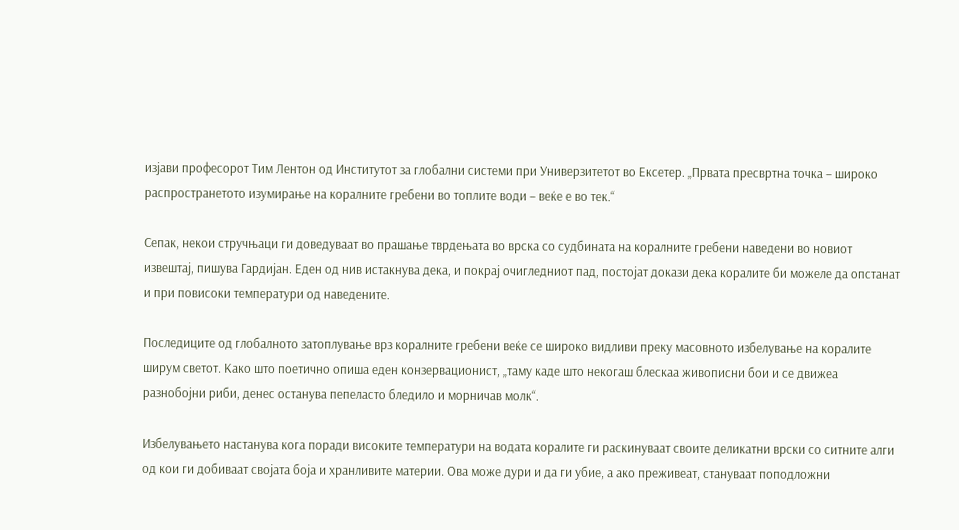изјави професорот Тим Лентон од Институтот за глобални системи при Универзитетот во Ексетер. „Првата пресвртна точка – широко распространетото изумирање на коралните гребени во топлите води – веќе е во тек.“

Сепак, некои стручњаци ги доведуваат во прашање тврдењата во врска со судбината на коралните гребени наведени во новиот извештај, пишува Гардијан. Еден од нив истакнува дека, и покрај очигледниот пад, постојат докази дека коралите би можеле да опстанат и при повисоки температури од наведените.

Последиците од глобалното затоплување врз коралните гребени веќе се широко видливи преку масовното избелување на коралите ширум светот. Како што поетично опиша еден конзервационист, „таму каде што некогаш блескаа живописни бои и се движеа разнобојни риби, денес останува пепеласто бледило и морничав молк“.

Избелувањето настанува кога поради високите температури на водата коралите ги раскинуваат своите деликатни врски со ситните алги од кои ги добиваат својата боја и хранливите материи. Ова може дури и да ги убие, а ако преживеат, стануваат поподложни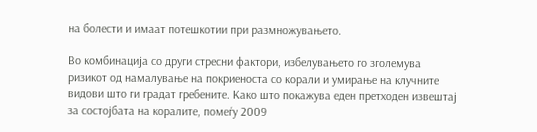на болести и имаат потешкотии при размножувањето.

Во комбинација со други стресни фактори, избелувањето го зголемува ризикот од намалување на покриеноста со корали и умирање на клучните видови што ги градат гребените. Како што покажува еден претходен извештај за состојбата на коралите, помеѓу 2009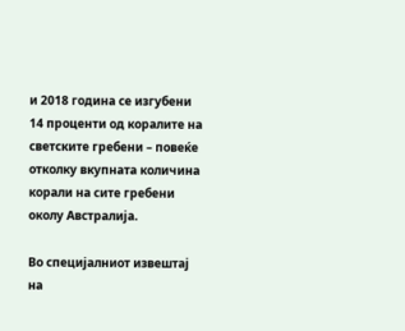и 2018 година се изгубени 14 проценти од коралите на светските гребени – повеќе отколку вкупната количина корали на сите гребени околу Австралија.

Во специјалниот извештај на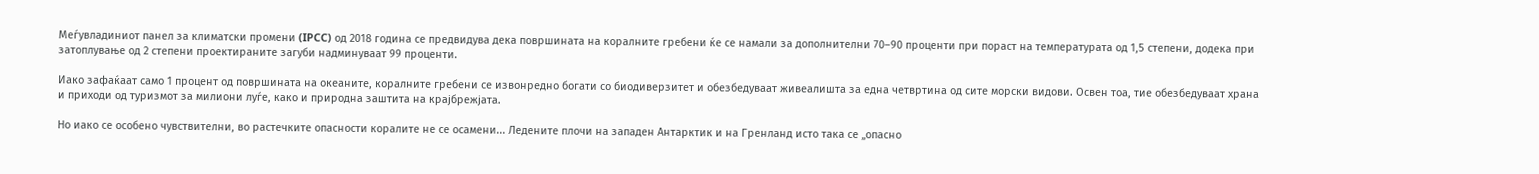Меѓувладиниот панел за климатски промени (IPCC) од 2018 година се предвидува дека површината на коралните гребени ќе се намали за дополнителни 70–90 проценти при пораст на температурата од 1,5 степени, додека при затоплување од 2 степени проектираните загуби надминуваат 99 проценти.

Иако зафаќаат само 1 процент од површината на океаните, коралните гребени се извонредно богати со биодиверзитет и обезбедуваат живеалишта за една четвртина од сите морски видови. Освен тоа, тие обезбедуваат храна и приходи од туризмот за милиони луѓе, како и природна заштита на крајбрежјата.

Но иако се особено чувствителни, во растечките опасности коралите не се осамени... Ледените плочи на западен Антарктик и на Гренланд исто така се „опасно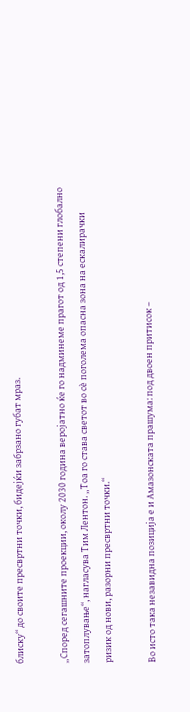блиску“ до своите пресвртни точки, бидејќи забрзано губат мраз.

„Според сегашните проекции, околу 2030 година веројатно ќе го надминеме прагот од 1,5 степени глобално затоплување“, нагласува Тим Лентон. „Тоа го става светот во сè поголема опасна зона на ескалирачки ризик од нови, разорни пресвртни точки.“

Во исто така незавидна позиција е и Амазонската прашума: под двоен притисок –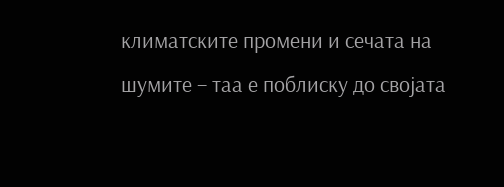климатските промени и сечата на шумите – таа е поблиску до својата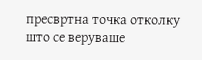пресвртна точка отколку што се веруваше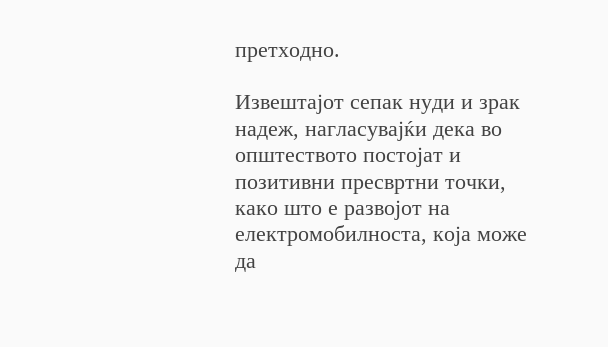претходно.

Извештајот сепак нуди и зрак надеж, нагласувајќи дека во општеството постојат и позитивни пресвртни точки, како што е развојот на електромобилноста, која може да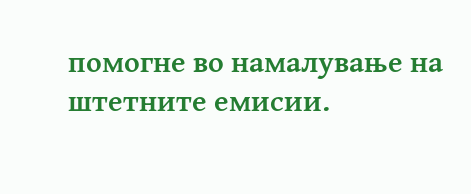помогне во намалување на штетните емисии.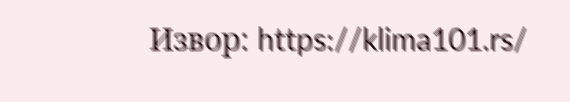Извор: https://klima101.rs/